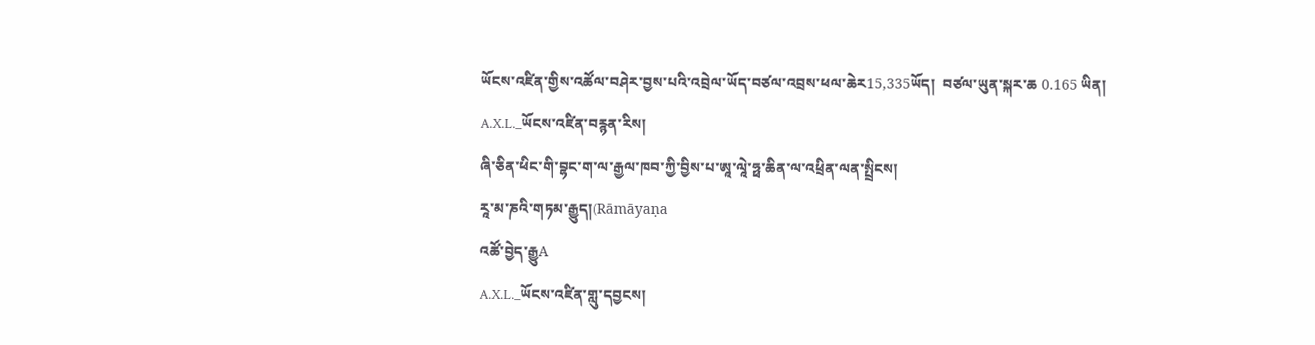ཡོངས་འཛིན་གྱིས་འཚོལ་བཤེར་བྱས་པའི་འབྲེལ་ཡོད་བཙལ་འབྲས་ཕལ་ཆེར15,335ཡོད།  བཙལ་ཡུན་སྐར་ཆ 0.165 ཡིན།
A.X.L._ཡོངས་འཛིན་བརྙན་རིས།
ཞི་ཅིན་ཕིང་གི་བྷང་ག་ལ་རྒྱལ་ཁབ་ཀྱི་བྱིས་པ་ཨཱ་ལཱེ་ཧྥ་ཆིན་ལ་འཕྲིན་ལན་སྤྲིངས།
རཱ་མ་ཎའི་གཏམ་རྒྱུད།(Rāmāyaṇa
འཚོ་བྱེད་རྒྱུA
A.X.L._ཡོངས་འཛིན་གླུ་དབྱངས།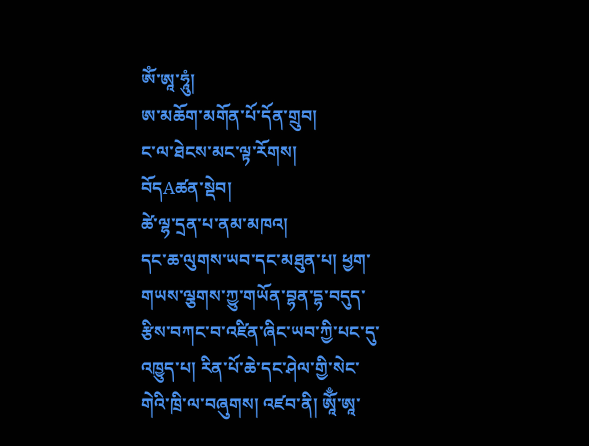ཨོཾ་ཨཱ་ཧཱུཾ།
ཨ་མཆོག་མགོན་པོ་དོན་གྲུབ།
ང་ལ་ཐེངས་མང་ལྟ་རོགས།
བོདAཚན་སྡེབ།
ཚེ་ལྷ་དྲན་པ་ནམ་མཁའ།
དང་ཆ་ལུགས་ཡབ་དང་མཐུན་པ། ཕྱག་གཡས་ལྕགས་ཀྱུ་གཡོན་བྷན་དྷ་བདུད་རྩིས་བཀང་བ་འཛིན་ཞིང་ཡབ་ཀྱི་པང་དུ་འཁྱུད་པ། རིན་པོ་ཆེ་དང་ཤེལ་གྱི་སེང་གེའི་ཁྲི་ལ་བཞུགས། འཛབ་ནི། ཨཱོྃ་ཨཱ་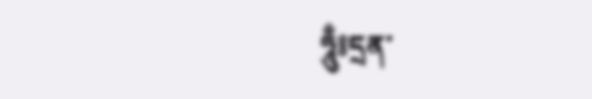ཧཱུྃ༔དྲན་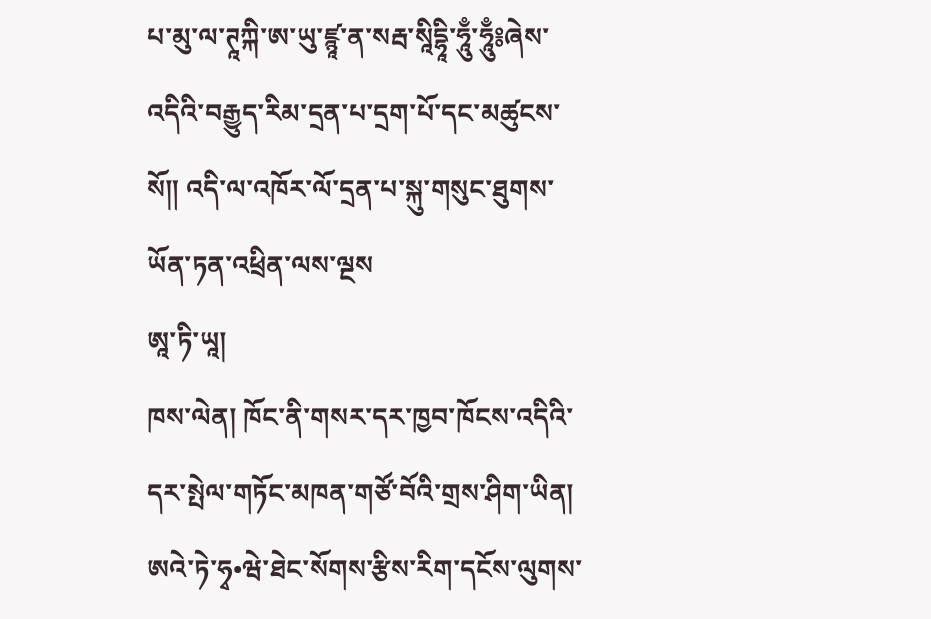པ་མུ་ལ་ཊཱཀྐི་ཨ་ཡུ་ཛྙཱ་ན་སརྦ་སཱིདྷཱི་ཧཱུྃ་ཧཱུྃ༔ཞེས་འདིའི་བརྒྱུད་རིམ་དྲན་པ་དྲག་པོ་དང་མཚུངས་སོ༎ འདི་ལ་འཁོར་ལོ་དྲན་པ་སྐུ་གསུང་ཐུགས་ཡོན་ཏན་འཕྲིན་ལས་ལྔས
ཨཱ་ཏི་ཡཱ།
ཁས་ལེན། ཁོང་ནི་གསར་དར་ཁྱབ་ཁོངས་འདིའི་དར་སྤེལ་གཏོང་མཁན་གཙོ་བོའི་གྲས་ཤིག་ཡིན། ཨའེ་ཏེ་ཧྭ•ཝེ་ཐེང་སོགས་རྩིས་རིག་དངོས་ལུགས་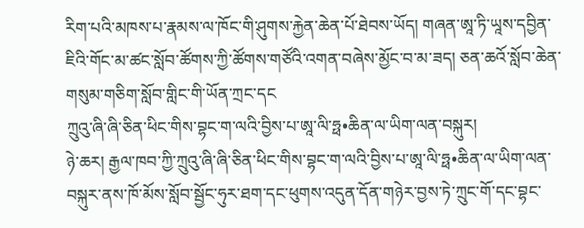རིག་པའི་མཁས་པ་རྣམས་ལ་ཁོང་གི་ཤུགས་རྐྱེན་ཆེན་པོ་ཐེབས་ཡོད། གཞན་ཨཱ་ཏི་ཡཱས་དབྱིན་ཇིའི་གོང་མ་ཚང་སློབ་ཚོགས་ཀྱི་ཚོགས་གཙོའི་འགན་བཞེས་མྱོང་བ་མ་ཟད། ཅན་ཆའོ་སློབ་ཆེན་གསུམ་གཅིག་སློབ་གླིང་གི་ཡོན་ཀྲང་དང
ཀྲུའུ་ཞི་ཞི་ཅིན་ཕིང་གིས་བྷང་ག་ལའི་བྱིས་པ་ཨཱ་ལི་ཧྥ•ཆིན་ལ་ཡིག་ལན་བསྐུར།
ཉེ་ཆར། རྒྱལ་ཁབ་ཀྱི་ཀྲུའུ་ཞི་ཞི་ཅིན་ཕིང་གིས་བྷང་ག་ལའི་བྱིས་པ་ཨཱ་ལི་ཧྥ•ཆིན་ལ་ཡིག་ལན་བསྐུར་ནས་ཁོ་མོས་སློབ་སྦྱོང་ཧུར་ཐག་དང་ཕུགས་འདུན་དོན་གཉེར་བྱས་ཏེ་ཀྲུང་གོ་དང་བྷང་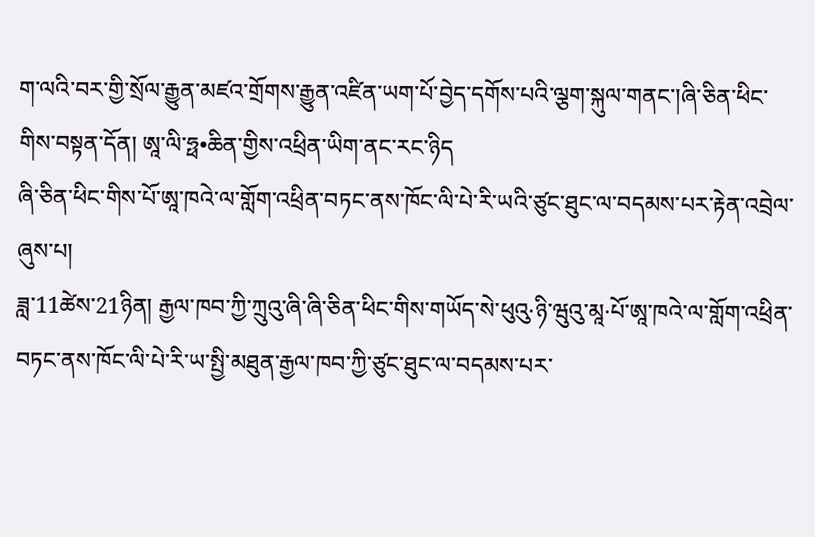ག་ལའི་བར་གྱི་སྲོལ་རྒྱུན་མཛའ་གྲོགས་རྒྱུན་འཛིན་ཡག་པོ་བྱེད་དགོས་པའི་ལྕག་སྐུལ་གནང་།ཞི་ཅིན་ཕིང་གིས་བསྟན་དོན། ཨཱ་ལི་ཧྥ•ཆིན་གྱིས་འཕྲིན་ཡིག་ནང་རང་ཉིད
ཞི་ཅིན་ཕིང་གིས་པོ་ཨཱ་ཁའེ་ལ་གློག་འཕྲིན་བཏང་ནས་ཁོང་ལི་པེ་རི་ཡའི་ཙུང་ཐུང་ལ་བདམས་པར་རྟེན་འབྲེལ་ཞུས་པ།
ཟླ་11ཚེས་21ཉིན། རྒྱལ་ཁབ་ཀྱི་ཀྲུའུ་ཞི་ཞི་ཅིན་ཕིང་གིས་གཡོད་སེ་ཕུའུ·ཉི་ཝུའུ་མཱ·པོ་ཨཱ་ཁའེ་ལ་གློག་འཕྲིན་བཏང་ནས་ཁོང་ལི་པེ་རི་ཡ་སྤྱི་མཐུན་རྒྱལ་ཁབ་ཀྱི་ཙུང་ཐུང་ལ་བདམས་པར་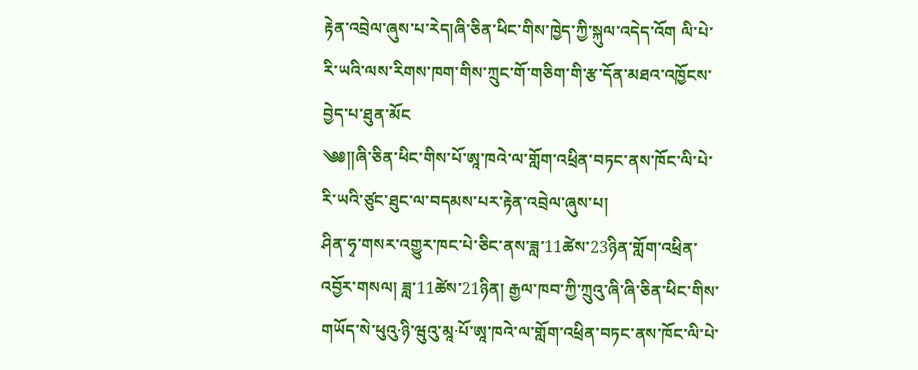རྟེན་འབྲེལ་ཞུས་པ་རེད།ཞི་ཅིན་ཕིང་གིས་ཁྱེད་ཀྱི་སྐུལ་འདེད་འོག ལི་པེ་རི་ཡའི་ལས་རིགས་ཁག་གིས་ཀྲུང་གོ་གཅིག་གི་རྩ་དོན་མཐའ་འཁྱོངས་བྱེད་པ་ཐུན་མོང
༄༅།།ཞི་ཅིན་ཕིང་གིས་པོ་ཨཱ་ཁའེ་ལ་གློག་འཕྲིན་བཏང་ནས་ཁོང་ལི་པེ་རི་ཡའི་ཙུང་ཐུང་ལ་བདམས་པར་རྟེན་འབྲེལ་ཞུས་པ།
ཤིན་ཧྭ་གསར་འགྱུར་ཁང་པེ་ཅིང་ནས་ཟླ་11ཚེས་23ཉིན་གློག་འཕྲིན་འབྱོར་གསལ། ཟླ་11ཚེས་21ཉིན། རྒྱལ་ཁབ་ཀྱི་ཀྲུའུ་ཞི་ཞི་ཅིན་ཕིང་གིས་གཡོད་སེ་ཕུའུ·ཉི་ཝུའུ་མཱ·པོ་ཨཱ་ཁའེ་ལ་གློག་འཕྲིན་བཏང་ནས་ཁོང་ལི་པེ་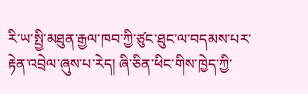རི་ཡ་སྤྱི་མཐུན་རྒྱལ་ཁབ་ཀྱི་ཙུང་ཐུང་ལ་བདམས་པར་རྟེན་འབྲེལ་ཞུས་པ་རེད། ཞི་ཅིན་ཕིང་གིས་ཁྱེད་ཀྱི་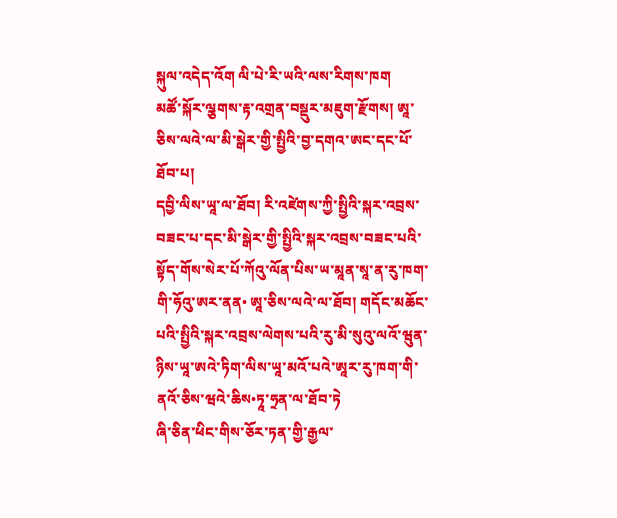སྐུལ་འདེད་འོག ལི་པེ་རི་ཡའི་ལས་རིགས་ཁག
མཚོ་སྐོར་ལྕགས་རྟ་འགྲན་བསྡུར་མཇུག་རྫོགས། ཨཱ་ཅིས་ལའེ་ལ་མི་སྒེར་གྱི་སྤྱིའི་བྱ་དགའ་ཨང་དང་པོ་ཐོབ་པ།
དབྱི་ལིས་ཡཱ་ལ་ཐོབ། རི་འཛེགས་ཀྱི་སྤྱིའི་སྐར་འབྲས་བཟང་པ་དང་མི་སྒེར་གྱི་སྤྱིའི་སྐར་འབྲས་བཟང་པའི་སྟོད་གོས་སེར་པོ་ཀོའུ་ལོན་པིས་ཡ་མཱན་སཱ་ན་རུ་ཁག་གི་ཧོའུ་ཨར་ནན• ཨཱ་ཅིས་ལའེ་ལ་ཐོབ། གདོང་མཆོང་པའི་སྤྱིའི་སྐར་འབྲས་ལེགས་པའི་རུ་མི་སུའུ་ལའོ་ཝུན་ཉིས་ཡཱ་ཨའེ་ཏིག་ལིས་ཡཱ་མའོ་པའེ་ཨཱར་རུ་ཁག་གི་ནའོ་ཅིས་ཝའེ་ཆིས•ཏཱ་ཧྲན་ལ་ཐོབ་ཏེ
ཞི་ཅིན་ཕིང་གིས་ཅོར་ཏན་གྱི་རྒྱལ་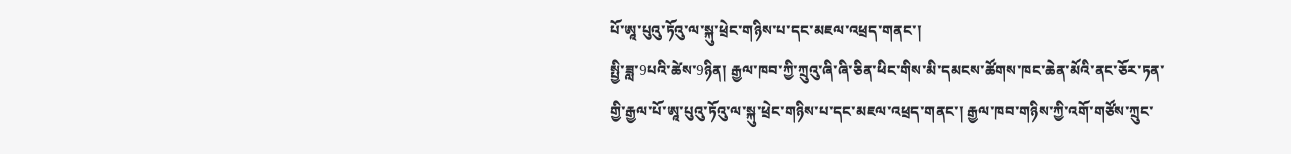པོ་ཨཱ་པུའུ་ཏོའུ་ལ་སྐུ་ཕྲེང་གཉིས་པ་དང་མཇལ་འཕྲད་གནང་།
སྤྱི་ཟླ་9པའི་ཚེས་9ཉིན། རྒྱལ་ཁབ་ཀྱི་ཀྲུའུ་ཞི་ཞི་ཅིན་ཕིང་གིས་མི་དམངས་ཚོགས་ཁང་ཆེན་མོའི་ནང་ཅོར་ཏན་གྱི་རྒྱལ་པོ་ཨཱ་པུའུ་ཏོའུ་ལ་སྐུ་ཕྲེང་གཉིས་པ་དང་མཇལ་འཕྲད་གནང་། རྒྱལ་ཁབ་གཉིས་ཀྱི་འགོ་གཙོས་ཀྲུང་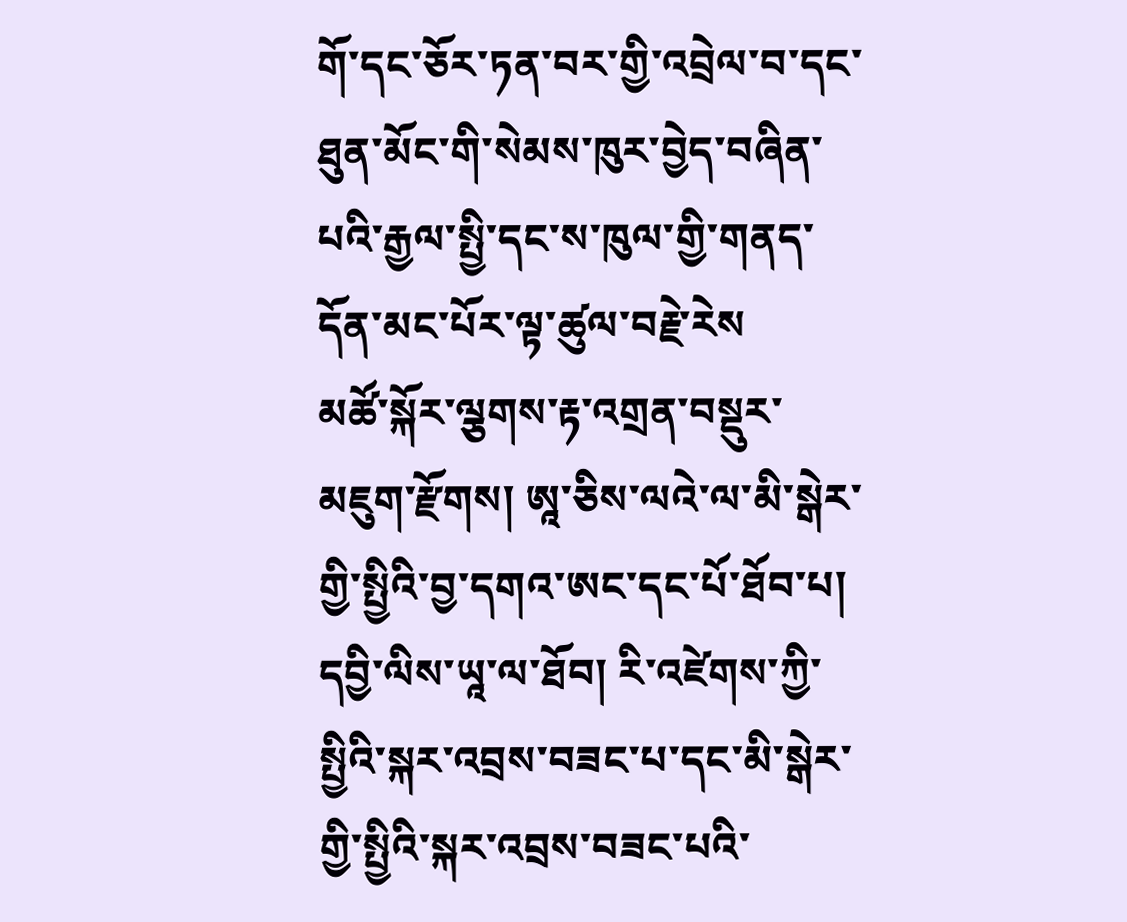གོ་དང་ཅོར་ཏན་བར་གྱི་འབྲེལ་བ་དང་ཐུན་མོང་གི་སེམས་ཁུར་བྱེད་བཞིན་པའི་རྒྱལ་སྤྱི་དང་ས་ཁུལ་གྱི་གནད་དོན་མང་པོར་ལྟ་ཚུལ་བརྗེ་རེས
མཚོ་སྐོར་ལྕགས་རྟ་འགྲན་བསྡུར་མཇུག་རྫོགས། ཨཱ་ཅིས་ལའེ་ལ་མི་སྒེར་གྱི་སྤྱིའི་བྱ་དགའ་ཨང་དང་པོ་ཐོབ་པ།
དབྱི་ལིས་ཡཱ་ལ་ཐོབ། རི་འཛེགས་ཀྱི་སྤྱིའི་སྐར་འབྲས་བཟང་པ་དང་མི་སྒེར་གྱི་སྤྱིའི་སྐར་འབྲས་བཟང་པའི་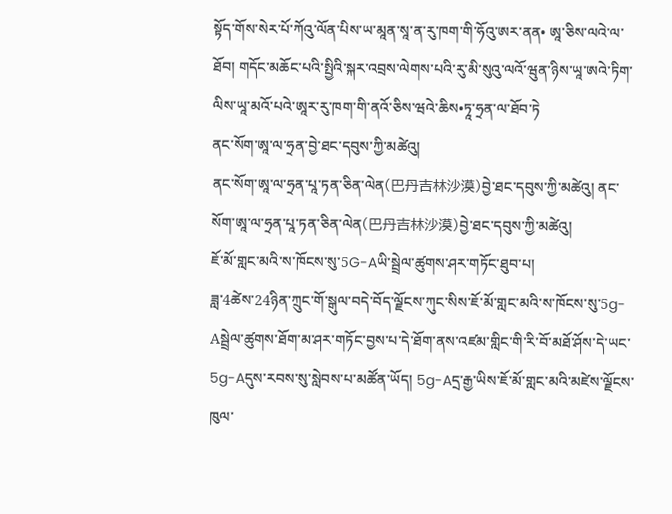སྟོད་གོས་སེར་པོ་ཀོའུ་ལོན་པིས་ཡ་མཱན་སཱ་ན་རུ་ཁག་གི་ཧོའུ་ཨར་ནན• ཨཱ་ཅིས་ལའེ་ལ་ཐོབ། གདོང་མཆོང་པའི་སྤྱིའི་སྐར་འབྲས་ལེགས་པའི་རུ་མི་སུའུ་ལའོ་ཝུན་ཉིས་ཡཱ་ཨའེ་ཏིག་ལིས་ཡཱ་མའོ་པའེ་ཨཱར་རུ་ཁག་གི་ནའོ་ཅིས་ཝའེ་ཆིས•ཏཱ་ཧྲན་ལ་ཐོབ་ཏེ
ནང་སོག་ཨཱ་ལ་ཧྲན་བྱེ་ཐང་དབུས་ཀྱི་མཚེའུ།
ནང་སོག་ཨཱ་ལ་ཧྲན་པཱ་ཏན་ཅིན་ལེན(巴丹吉林沙漠)བྱེ་ཐང་དབུས་ཀྱི་མཚེའུ། ནང་སོག་ཨཱ་ལ་ཧྲན་པཱ་ཏན་ཅིན་ལེན(巴丹吉林沙漠)བྱེ་ཐང་དབུས་ཀྱི་མཚེའུ།
ཇོ་མོ་གླང་མའི་ས་ཁོངས་སུ་5G-Aཡི་སྦྲེལ་ཚུགས་ཤར་གཏོང་ཐུབ་པ།
ཟླ་4ཚེས་24ཉིན་ཀྲུང་གོ་སྒུལ་བདེ་བོད་ལྗོངས་ཀུང་སིས་ཇོ་མོ་གླང་མའི་ས་ཁོངས་སུ་5g-Aསྦྲེལ་ཚུགས་ཐོག་མ་ཤར་གཏོང་བྱས་པ་དེ་ཐོག་ནས་འཛམ་གླིང་གི་རི་བོ་མཐོ་ཤོས་དེ་ཡང་5g-Aདུས་རབས་སུ་སླེབས་པ་མཚོན་ཡོད། 5g-Aདྲ་རྒྱ་ཡིས་ཇོ་མོ་གླང་མའི་མཛེས་ལྗོངས་ཁུལ་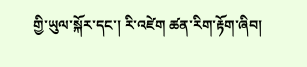གྱི་ཡུལ་སྐོར་དང་། རི་འཛེག ཚན་རིག་རྟོག་ཞིབ།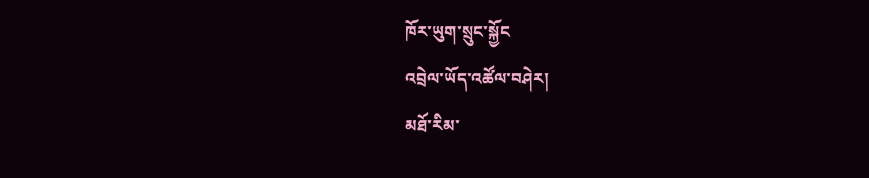ཁོར་ཡུག་སྲུང་སྐྱོང
འབྲེལ་ཡོད་འཚོལ་བཤེར།
མཐོ་རིམ་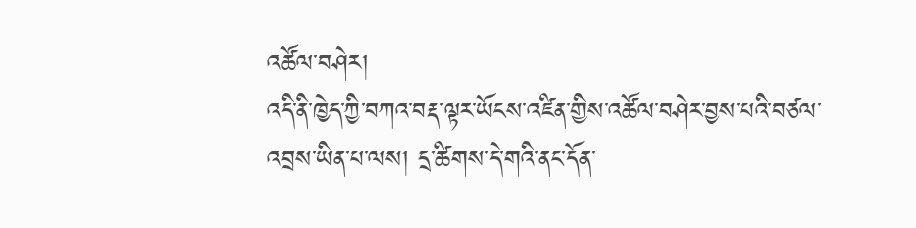འཚོལ་བཤེར།
འདི་ནི་ཁྱེད་ཀྱི་བཀའ་བརྡ་ལྟར་ཡོངས་འཛིན་གྱིས་འཚོལ་བཤེར་བྱས་པའི་བཙལ་འབྲས་ཡིན་པ་ལས། དྲ་ཚིགས་དེ་གའི་ནང་དོན་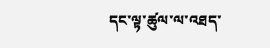དང་ལྟ་ཚུལ་ལ་འཐད་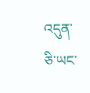འདུན་ཅི་ཡང་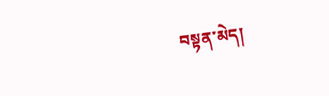བསྟན་མེད།